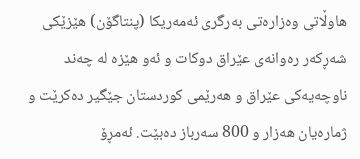هاوڵاتى ‌وه‌زاره‌تى به‌رگرى ئه‌مه‌ریکا (پنتاگۆن) هێزێکى شه‌ڕکه‌ر ره‌وانه‌ى عێراق دوکات و ئه‌و هێزه‌ له‌ چه‌ند ناوچه‌یه‌کى عێراق و هه‌رێمى کوردستان جێگیر ده‌کرێت و ژماره‌یان هه‌زار و 800 سه‌رباز ده‌بێت. ئه‌مڕۆ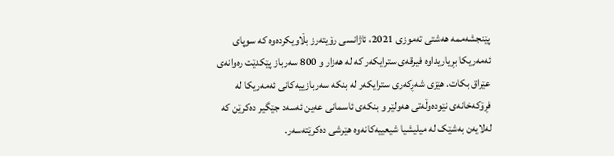پێنجشه‌ممه‌ هه‌شتى ته‌موزى 2021، ئاژانسى رۆیته‌رز بڵاویکرده‌وه‌ که‌ سوپاى ئه‌مه‌ریکا بڕیاریداوه‌ فیرقه‌ى سترایکه‌ر که‌ له‌ هه‌زار و 800 سه‌رباز پێکدێت ره‌وانه‌ى عێراق بکات. هێزى شه‌ڕکه‌رى سترایکه‌ر له‌ بنکه‌ سه‌ربازییه‌کانى ئه‌مه‌ریکا له‌ فڕۆکه‌خانه‌ى نێوده‌وڵه‌تى هه‌ولێر و بنکه‌ى ئاسمانى عه‌ین ئه‌سه‌د جێگیر ده‌کرێن که‌ له‌لایه‌ن به‌شێک له‌ میلیشیا شیعییه‌کانه‌وه‌ هێرشى ده‌کرێته‌سه‌ر.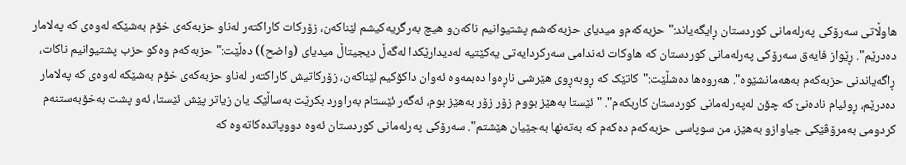هاوڵاتى سه‌رۆکى په‌رله‌مانى کوردستان ڕایگه‌یاند:"حزبه‌که‌م‌و میدیاى حزبه‌که‌شم پشتیوانیم ناکه‌ن‌و هیچ به‌رگریه‌کیشم لێناکه‌ن، زۆرکات کاراکته‌ر له‌ناو حزبه‌که‌ى خۆم به‌شێکه‌ له‌وه‌ى که‌ په‌لامار ده‌درێم". ڕێواز فایه‌ق سه‌رۆکى په‌رله‌مانى کوردستان که‌ هاوکات ئه‌ندامى سه‌رکردایه‌تى یه‌کێتیه‌ له‌دیدارێکدا له‌گه‌ڵ دیجیتاڵ میدیاى (واضح)) ده‌ڵێت:"حزبه‌که‌م وه‌کو حزب پشتیوانیم ناکات، ڕاگه‌یاندنى حزبه‌که‌م به‌هه‌مانشێوه‌". هه‌روه‌ها ده‌شڵێت:"کاتێک که‌ ڕوبه‌ڕوى هێرشى ناڕه‌وا ده‌بمه‌وه‌ ئه‌وان داکۆکیم لێناکه‌ن، زۆرکاتیش کاراکته‌ر له‌ناو حزبه‌که‌ى خۆم به‌شێکه‌ له‌وه‌ى که‌ په‌لامار ده‌درێم، ڕوئیام ناده‌نێ که‌ چۆن له‌په‌رله‌مانى کوردستان کاربکه‌م". "ئێستا به‌هێز بووم زۆر زۆر به‌هێز بوم، ئه‌گه‌ر ئێستام به‌راورد بکرێت به‌ساڵێک یان زیاتر پێش ئێستا، ئه‌و پشت به‌خۆبه‌ستنه‌م کردومى به‌مرۆڤێکى جیاوازو به‌هێز، من سوپاسى حزبه‌که‌م ده‌که‌م که‌ به‌ته‌نها به‌جێیان هێشتم". سه‌رۆکى په‌رله‌مانى کوردستان ئه‌وه‌ دووپاتده‌کاته‌وه‌ که‌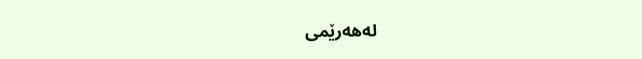له‌هه‌رێمى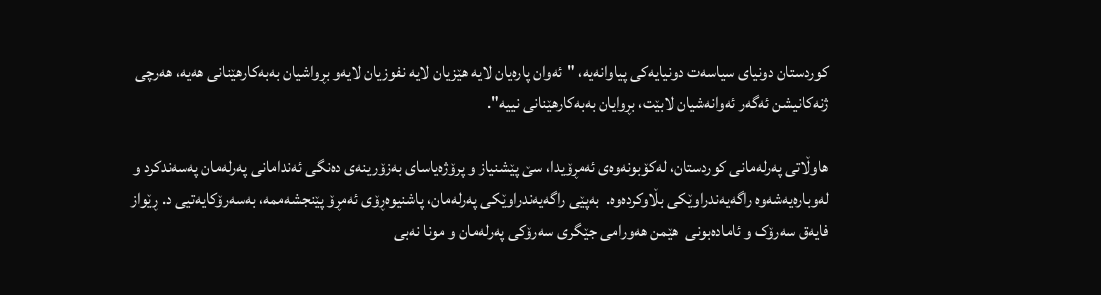کوردستان دونیاى سیاسه‌ت دونیایه‌کى پیاوانه‌یه‌، "ئه‌وان پاره‌یان لایه‌ هێزیان لایه‌ نفوزیان لایه‌و بڕواشیان به‌به‌کارهێنانى هه‌یه‌، هه‌رچى ژنه‌کانیشن ئه‌گه‌ر ئه‌وانه‌شیان لابێت، بڕوایان به‌به‌کارهێنانى نییه‌".

هاوڵاتى ‌په‌رله‌مانى کوردستان، له‌کۆبونه‌وه‌ى ئه‌مڕۆیدا، سێ پێشنیاز و پرۆژه‌یاساى به‌زۆرینه‌ى ده‌نگى ئه‌ندامانى په‌رله‌مان په‌سه‌ندکرد و له‌وباره‌یه‌شه‌وه‌ راگه‌یه‌ندراوێکى بڵاوکرده‌وه‌.  به‌پێى راگه‌یه‌ندراوێکى په‌رله‌مان، پاشنیوه‌ڕۆى ئه‌مڕۆ پێنجشه‌ممه‌، به‌سه‌رۆکایه‌تیى د. ڕێواز فایه‌ق سه‌رۆک و ئاماده‌بونى  هێمن هه‌ورامى جێگرى سه‌رۆکى په‌رله‌مان و مونا نه‌بى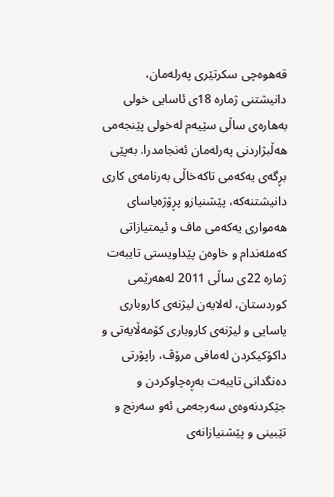قه‌هوه‌چى سکرتێرى په‌رله‌مان، دانیشتنى ژماره‌ 18ى ئاسایى خولى به‌هاره‌ى ساڵى سێیه‌م له‌خولى پێنجه‌مى هه‌ڵبژاردنى په‌رله‌مان ئه‌نجامدرا. به‌پێى بڕگه‌ى یه‌که‌مى تاکه‌خاڵى به‌رنامه‌ى کارى دانیشتنه‌که‌، پێشنیازو پڕۆژه‌یاساى هه‌موارى یه‌که‌مى ماف و ئیمتیازاتى که‌مئه‌ندام و خاوه‌ن پێداویستى تایبه‌ت ژماره‌ 22ى ساڵى 2011 له‌هه‌رێمى کوردستان، له‌لایه‌ن لیژنه‌ى کاروبارى یاسایى و لیژنه‌ى کاروبارى کۆمه‌ڵایه‌تى و داکۆکیکردن له‌مافى مرۆڤ، راپۆرتى ده‌نگدانى تایبه‌ت به‌ڕه‌چاوکردن و جێکردنه‌وه‌ى سه‌رجه‌مى ئه‌و سه‌رنج و تێبینى و پێشنیازانه‌ى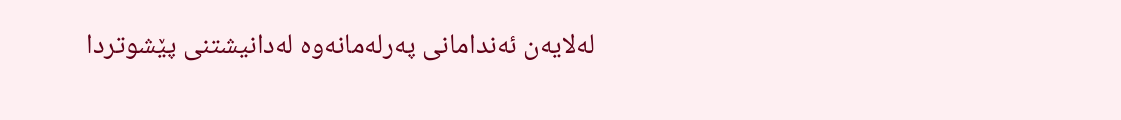له‌لایه‌ن ئه‌ندامانى په‌رله‌مانه‌وه‌ له‌دانیشتنى پێشوتردا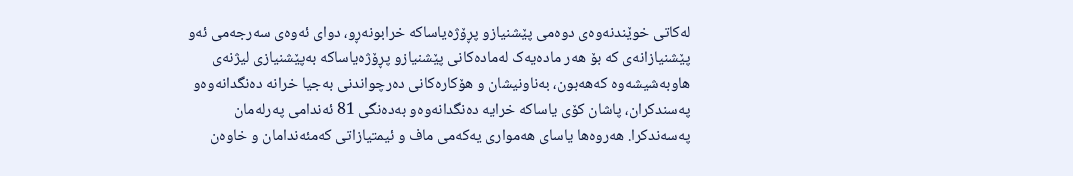له‌کاتى خوێندنه‌وه‌ى دوه‌مى پێشنیازو پڕۆژه‌‌یاساکه‌ خرابونه‌ڕو، دواى ئه‌وه‌ی سه‌رجه‌مى ئه‌و پێشنیازانه‌ى که‌ بۆ هه‌ر ماده‌یه‌ک له‌ماده‌کانى پێشنیازو پڕۆژه‌یاساکه‌ به‌پێشنیازى لیژنه‌ى هاوبه‌شیشه‌وه‌ که‌هه‌بون، به‌ناونیشان و هۆکاره‌کانى ده‌رچواندنى به‌جیا خرانه‌ ده‌نگدانه‌وه‌و په‌سندکران، پاشان کۆى یاساکه‌ خرایه‌ ده‌نگدانه‌وه‌و به‌ده‌نگى 81 ئه‌ندامى په‌رله‌مان په‌سه‌ندکرا. هه‌روه‌ها یاساى هه‌موارى یه‌که‌مى ماف و ئیمتیازاتى که‌مئه‌ندامان و خاوه‌ن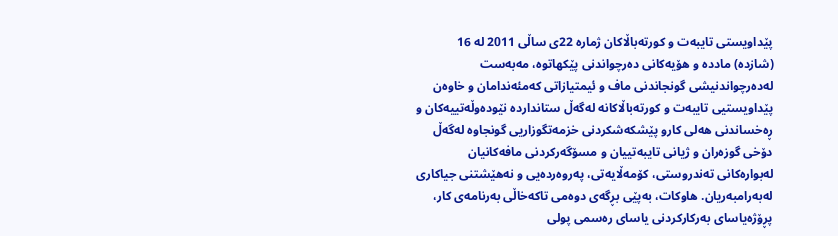پێداویستى تایبه‌ت و کورته‌باڵاکان ژماره‌ 22ى ساڵى 2011 له‌ 16 (شازده‌) مادده‌ و هۆیه‌کانى ده‌رچواندنى پێکهاتوه‌، مه‌به‌ست له‌ده‌رچواندنیشى گونجاندنى ماف و ئیمتیازاتى که‌مئه‌ندامان و خاوه‌ن پێداویستیى تایبه‌ت و کورته‌باڵاکانه‌ له‌گه‌ڵ ستاندارده‌ نێوده‌وڵه‌تییه‌کان و ڕه‌خساندنى هه‌لى کارو پێشکه‌شکردنى خزمه‌تگوزاریى گونجاوه‌ له‌گه‌ڵ دۆخى گوزه‌ران و ژیانى تایبه‌تییان و مسۆگه‌رکردنى مافه‌کانیان له‌بواره‌کانى ته‌ندروستی، کۆمه‌ڵایه‌تی، په‌روه‌رده‌یى و نه‌هێشتنى جیاکارى له‌به‌رامبه‌ریان. هاوکات، به‌پێى بڕگه‌ى دوه‌مى تاکه‌خاڵى به‌رنامه‌ى کار، پڕۆژه‌یاساى به‌رکارکردنى یاساى ره‌سمى پولى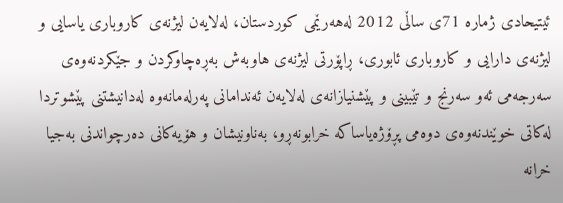ئیتیحادى ژماره‌ 71ى ساڵى 2012 له‌هه‌رێمى کوردستان، له‌لایه‌ن لیژنه‌ى کاروبارى یاسایى و لیژنه‌ى دارایى و کاروبارى ئابوری، ڕاپۆرتى لیژنه‌ى هاوبه‌ش به‌ڕه‌چاوکردن و جێکردنه‌وه‌ى سه‌رجه‌مى ئه‌و سه‌رنج و تێبینى و پێشنیازانه‌ى له‌لایه‌ن ئه‌ندامانى په‌رله‌مانه‌وه‌ له‌دانیشتنى پێشوتردا له‌کاتى خوێندنه‌وه‌ى دوه‌مى پڕۆژه‌‌یاساکه‌ خرابونه‌ڕو، به‌ناونیشان و هۆیه‌‌کانى ده‌رچواندنى به‌جیا خرانه‌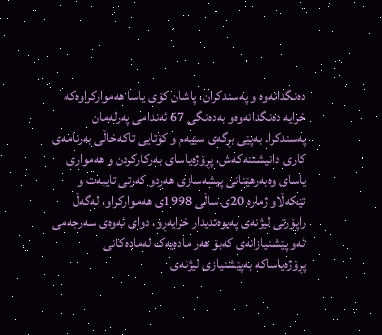ده‌نگدانه‌وه‌ و په‌سندکران، پاشان کۆى یاسا هه‌موارکراوه‌که‌ خرایه‌ ده‌نگدانه‌وه‌و به‌ده‌نگى 67 ئه‌ندامى په‌رله‌مان په‌سندکرا. به‌پێى بڕگه‌ى سێیه‌م و کۆتایى تاکه‌خاڵى به‌رنامه‌ى کارى دانیشتنه‌که‌ش‌، پڕۆژه‌یاساى به‌رکارکردن و هه‌موارى یاساى وه‌به‌رهێنانى پیشه‌سازى هه‌ردو که‌رتى تایبه‌ت و تێکه‌ڵاو ژماره‌ 20ى ساڵى 1998ى هه‌موارکراو، له‌گه‌ڵ راپۆرتى لیژنه‌ى په‌یوه‌ندیدار خرایه‌ڕو، دواى ئه‌وه‌ی سه‌رجه‌مى ئه‌و پێشنیازانه‌ى که‌بۆ هه‌ر ماده‌یه‌ک له‌ماده‌کانى پڕۆژه‌یاساکه‌ به‌پێشنیازى لیژنه‌ى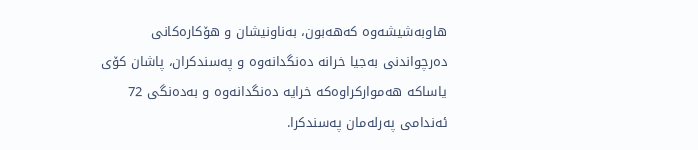هاوبه‌شیشه‌وه‌ که‌هه‌بون، به‌ناونیشان و هۆکاره‌کانى ده‌رچواندنى به‌جیا خرانه‌ ده‌نگدانه‌وه‌ و په‌سندکران، پاشان کۆى یاساکه‌ هه‌موارکراوه‌که‌ خرایه‌ ده‌نگدانه‌وه‌ و به‌ده‌نگى 72 ئه‌ندامى په‌رله‌مان په‌سندکرا.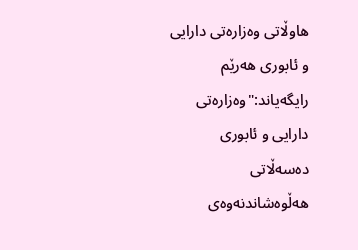هاوڵاتى ‌وه‌زاره‌تى دارایى و ئابورى هه‌رێم رایگه‌یاند:"وه‌زاره‌تى دارایى و ئابورى ده‌سه‌ڵاتى هه‌ڵوه‌شاندنه‌وه‌ى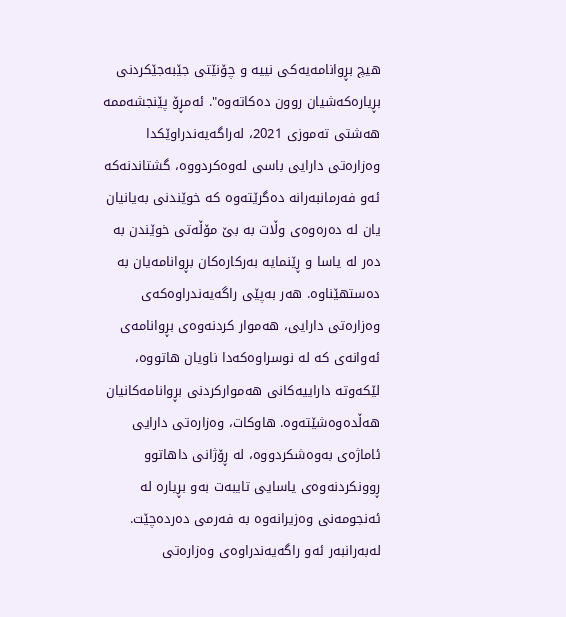هیچ بڕوانامه‌یه‌کى نییه‌ و چۆنێتى جێبه‌جێکردنى بڕیاره‌که‌شیان روون ده‌کاته‌وه‌". ئه‌مڕۆ پێنجشه‌ممه‌ هه‌شتى ته‌موزى 2021، له‌راگه‌یه‌ندراوێکدا وه‌زاره‌تى دارایى باسى له‌وه‌کردووه‌، گشتاندنه‌که‌ ئه‌و فه‌رمانبه‌رانه‌ ده‌گرێته‌وه‌ که‌ خوێندنى به‌یانیان یان له‌ ده‌ره‌وه‌ى وڵات به‌ بێ مۆڵه‌تى خوێندن به‌ ده‌ر له‌ یاسا و ڕێنمایه‌ به‌رکاره‌کان بڕوانامه‌یان به‌ ده‌ستهێناوه‌. هه‌ر به‌پێى راگه‌یه‌ندراوه‌که‌ى وه‌زاره‌تى دارایی، هه‌موار کردنه‌وه‌ى بڕوانامه‌ى ئه‌وانه‌ى که‌ له‌ نوسراوه‌که‌دا ناویان هاتووه‌، لێکه‌وته‌ داراییه‌کانى هه‌موارکردنى بڕوانامه‌کانیان هه‌ڵده‌وه‌شێته‌وه‌. هاوکات، وه‌زاره‌تى دارایى ئاماژه‌ى به‌وه‌شکردووه‌، له‌ ڕۆژانى داهاتوو ڕوونکردنه‌وه‌ى یاسایى تایبه‌ت به‌و بڕیاره‌ له‌ ئه‌نجومه‌نى وه‌زیرانه‌وه‌ به‌ فه‌رمى ده‌رده‌چێت. له‌به‌رانبه‌ر ئه‌و راگه‌یه‌ندراوه‌ى وه‌زاره‌تى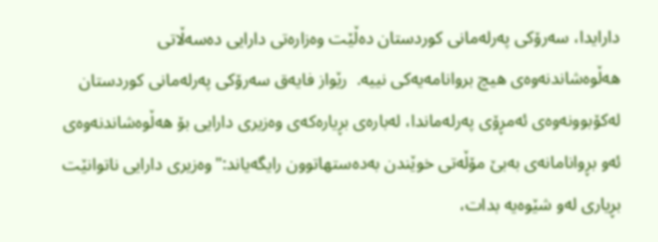دارایدا، سه‌رۆکى په‌رله‌مانى کوردستان ده‌ڵێت وه‌زاره‌تى دارایى ده‌سه‌ڵاتى هه‌ڵوه‌شاندنه‌وه‌ى هیچ بروانامه‌یه‌کى نییه‌.  رێواز فایه‌ق سه‌رۆکى په‌رله‌مانى کوردستان له‌کۆبوونه‌وه‌ى ئه‌مڕۆى په‌رله‌ماندا، له‌باره‌ى بڕیاره‌که‌ى وه‌زیرى دارایى بۆ هه‌ڵوه‌شاندنه‌وه‌ى ئه‌و بڕوانامانه‌ى به‌بێ مۆڵه‌تى خوێندن به‌ده‌ستهاتوون رایگه‌یاند:"وه‌زیرى دارایى ناتوانێت بڕیارى له‌و شێوه‌یه‌ بدات،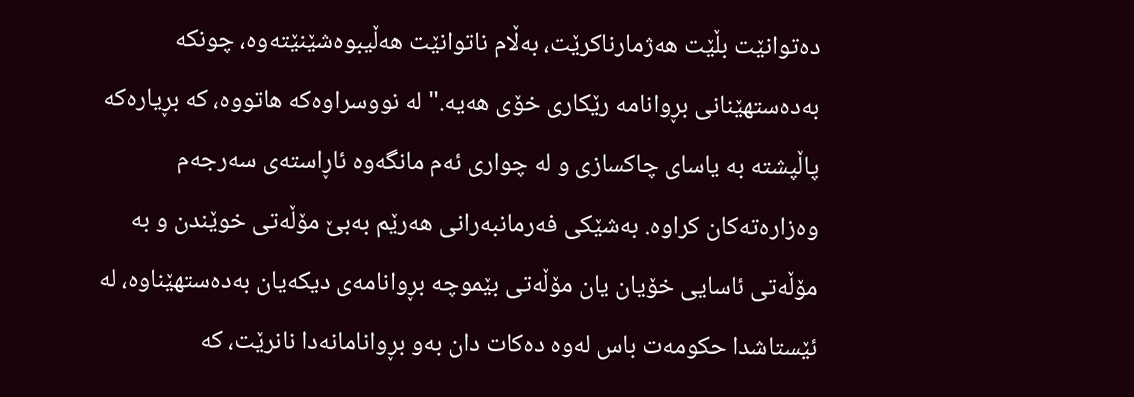ده‌توانێت بڵێت هه‌ژمارناکرێت، به‌ڵام ناتوانێت هه‌ڵیبوه‌شێنێته‌وه‌، چونکه‌ به‌ده‌ستهێنانى بڕوانامه‌ رێکارى خۆى هه‌یه‌." له‌ نووسراوه‌که‌ هاتووه‌، که‌ بڕیاره‌که‌ پاڵپشته‌ به‌ یاساى چاکسازى و له‌ چوارى ئه‌م مانگه‌وه‌ ئاڕاسته‌ى سه‌رجه‌م وه‌زاره‌ته‌کان کراوه‌. به‌شێکى فه‌رمانبه‌رانى هه‌رێم به‌بێ مۆڵه‌تى خوێندن و به‌ مۆڵه‌تى ئاسایى خۆیان یان مۆڵه‌تى بێموچه‌ بڕوانامه‌ى دیکه‌یان به‌ده‌ستهێناوه‌، له‌ ئێستاشدا حکومه‌ت باس له‌وه‌ ده‌کات دان به‌و بڕوانامانه‌دا نانرێت، که‌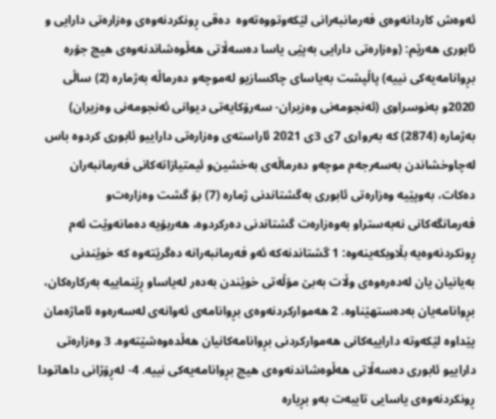ئه‌وه‌ش کاردانه‌وه‌ى فه‌رمانبه‌رانى لێکه‌وتووه‌ته‌وه‌  دەقی ڕونکردنەوه‌ى وه‌زاره‌تى دارایى و ئابورى هه‌رێم: (وەزارەتی دارایی بەپێی یاسا دەسەڵاتی هەڵوەشاندنەوەی هیچ جۆرە بڕوانامەیەکی نییە) پاڵپشت بەیاسای چاکسازیو لەموچەو دەرماڵە بەژمارە (2) ساڵی 2020و بەنوسراوی (ئەنجومەنی وەزیران- سەرۆکایەتی دیوانی ئەنجومەنی وەزیران) بەژمارە (2874) کە بەرواری 7ى 3ى 2021 ئاراستەی وەزارەتی داراییو ئابوری کردوە باس لەچاوخشاندن بەسەرجەم موچەو دەرماڵەی بەخشین‌و ئیمتیازاتەکانی فەرمانبەران دەکات، بەوپێیە وەزارەتی ئابوری بەگشتاندنی ژمارە (7) بۆ گشت وەزارەت‌و فەرمانگەکانی نەبەستراو بەوەزارەت گشتاندنی دەرکردوە، هەربۆیە دەمانەوێت ئەم ڕونکردنەوەیە بڵاوبکەینەوە: 1 گشتاندنەکە ئەو فەرمانبەرانە دەگرێتەوە کە خوێندنی بەیانیان یان لەدەرەوەی وڵات بەبێ مۆڵەتی خوێندن بەدەر لەیاساو ڕێنماییە بەرکارەکان، بڕوانامەیان بەدەستهێناوە. 2 هەموارکردنەوەی بڕوانامەی ئەوانەی لەسەرەوە ئاماژەمان پێداوە لێکەوتە داراییەکانی هەموارکردنی بڕوانامەکانیان هەڵدەوەشێتەوە. 3 وەزارەتی داراییو ئابوری دەسەڵاتی هەڵوەشاندنەوەی هیچ بڕوانامەیەکی نییە. 4- لەڕۆژانی داهاتودا ڕونکردنەوەی یاسایی تایبەت بەو بڕیارە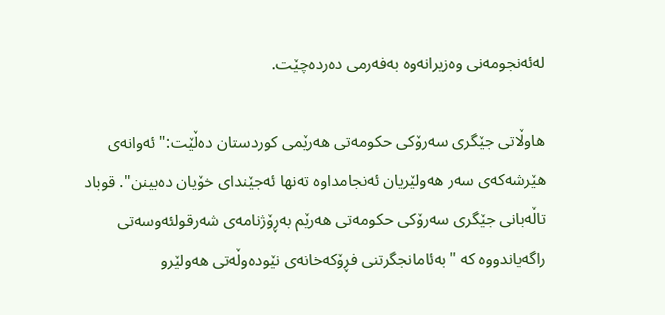لەئەنجومەنی وەزیرانەوە بەفەرمی دەردەچێت.

هاوڵاتى جێگرى سه‌رۆکى حکومه‌تى هه‌رێمى کوردستان ده‌ڵێت:" ئه‌وانه‌ى هێرشه‌که‌ى سه‌ر هه‌ولێریان ئه‌نجامداوه‌ ته‌نها ئه‌جێنداى خۆیان ده‌بینن". قوباد تاڵه‌بانى جێگرى سه‌رۆکى حکومه‌تى هه‌رێم به‌ڕۆژنامه‌ى شه‌رقولئه‌وسه‌تى راگه‌یاندووه‌ که‌ "به‌ئامانجگرتنى فڕۆکه‌خانه‌ى نێوده‌وڵه‌تى هه‌ولێرو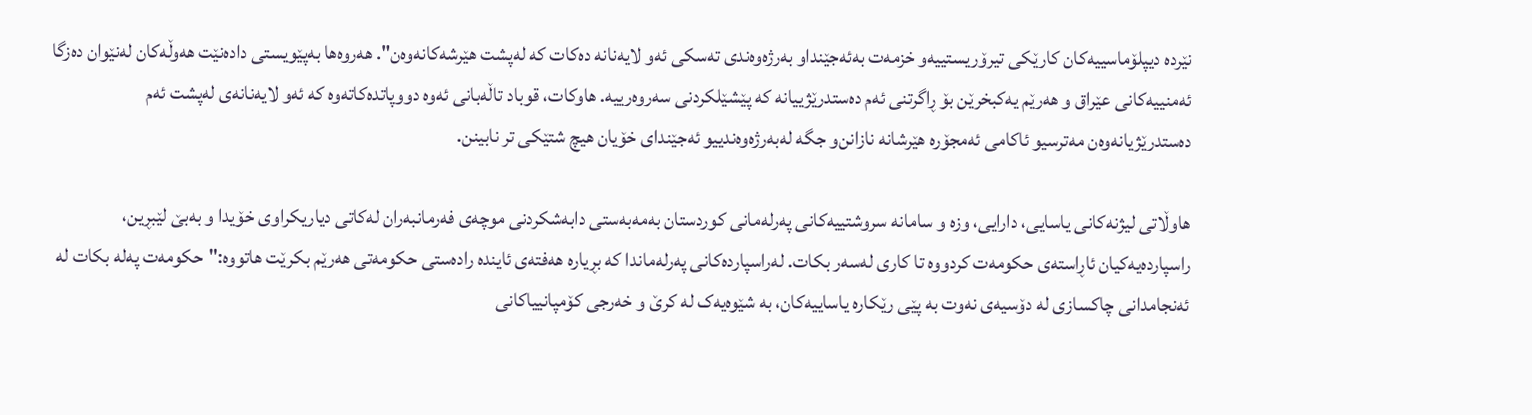نێرده‌ دیپلۆماسییه‌کان کارێکى تیرۆریستییه‌و خزمه‌ت به‌ئه‌جێنداو به‌رژه‌وه‌ندى ته‌سکى ئه‌و لایه‌نانه‌ ده‌کات که‌ له‌پشت هێرشه‌کانه‌وه‌ن". هه‌روه‌ها به‌پێویستى داده‌نێت هه‌وڵه‌کان له‌نێوان ده‌زگا ئه‌منییه‌کانى عێراق و هه‌رێم یه‌کبخرێن بۆ ڕاگرتنى ئه‌م ده‌ستدرێژییانه‌ که‌ پێشێلکردنى سه‌روه‌رییه‌. هاوکات، قوباد تاڵه‌بانی ئه‌وه‌ دووپاتده‌کاته‌وه‌ که‌ ئه‌و لایه‌نانه‌ى له‌پشت ئه‌م ده‌ستدرێژیانه‌وه‌ن مه‌ترسیو ئاکامى ئه‌مجۆره‌ هێرشانه‌ نازانن‌و جگه‌ له‌به‌رژه‌وه‌ندییو ئه‌جێنداى خۆیان هیچ شتێکى تر نابینن.

هاوڵاتى لیژنه‌کانى یاسایی، دارایی، وزه‌ و سامانه‌ سروشتییه‌کانى په‌رله‌مانى کوردستان به‌مه‌به‌ستى دابه‌شکردنى موچه‌ى فه‌رمانبه‌ران له‌کاتى دیاریکراوى خۆیدا و به‌بێ لێبڕین، راسپارده‌یه‌کیان ئاڕاسته‌ى حکومه‌ت کردووه‌ تا کارى له‌سه‌ر بکات. له‌راسپارده‌کانى په‌رله‌ماندا که‌ بڕیاره‌ هه‌فته‌ى ئاینده‌ راده‌ستى حکومه‌تى هه‌رێم بکرێت هاتووه‌:"حکومه‌ت په‌له‌ بکات له‌ ئه‌نجامدانى چاکسازى له‌ دۆسیه‌ى نه‌وت به‌ پێى رێکاره‌ یاساییه‌کان، به‌ شێوه‌یه‌ک له‌ کرێ و خه‌رجى کۆمپانییاکانى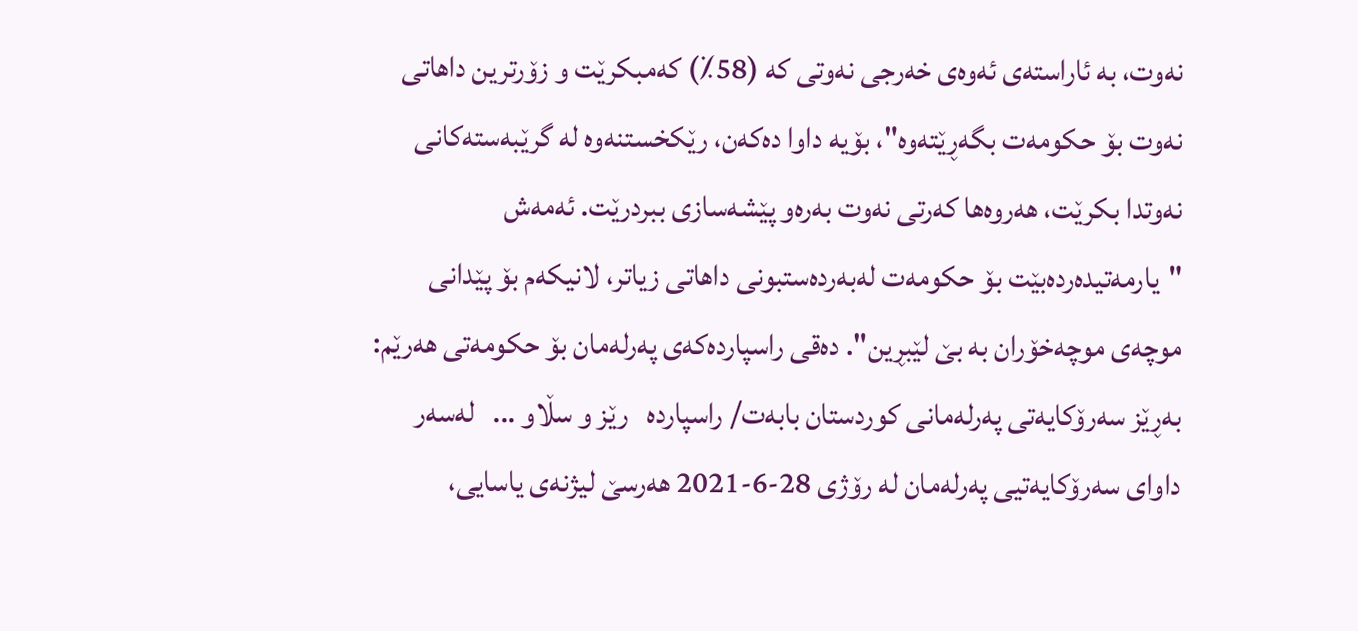نه‌وت، به‌ ئاراسته‌ى ئه‌وه‌ى خه‌رجى نه‌وتى که‌ (58٪) که‌مبکرێت و زۆرترین داهاتى نه‌وت بۆ حکومه‌ت بگه‌ڕێته‌وه‌"، بۆیه‌ داوا ده‌که‌ن، رێکخستنه‌وه‌ له‌ گرێبه‌سته‌کانى نه‌وتدا بکرێت، هه‌روه‌ها که‌رتى نه‌وت به‌ره‌و پێشه‌سازى ببردرێت. ئه‌مه‌ش "یارمه‌تیده‌رده‌بێت بۆ حکومه‌ت له‌به‌رده‌ستبونى داهاتى زیاتر، لانیکه‌م بۆ پێدانى موچه‌ى موچه‌خۆران به‌ بێ لێبڕین". ده‌قى راسپارده‌که‌ى په‌رله‌مان بۆ حکومه‌تى هه‌رێم: به‌ڕێز سه‌رۆکایه‌تى په‌رله‌مانى کوردستان بابه‌ت/ راسپارده‌   رێز و سڵاو ...   له‌سه‌ر داواى سه‌رۆکایه‌تیى په‌رله‌مان له‌ رۆژى 28-6-2021 هه‌رسێ لیژنه‌ى یاسایی،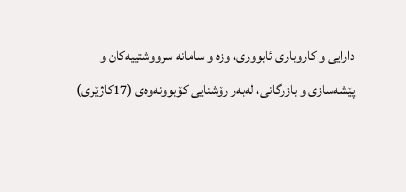دارایى و کاروبارى ئابووری، وزه‌ و سامانه‌ سرووشتییه‌کان و پێشه‌سازى و بازرگانی، له‌به‌ر رۆشنایى کۆبوونه‌وه‌ى (17کاژێری)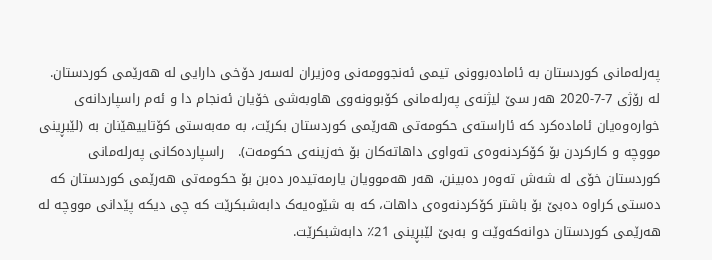په‌رله‌مانى کوردستان به‌ ئاماده‌بوونى تیمى ئه‌نجوومه‌نى وه‌زیران له‌سه‌ر دۆخى دارایى له‌ هه‌رێمى کوردستان. له‌ رۆژى 7-7-2020 هه‌ر سێ لیژنه‌ى په‌رله‌مانى کۆبوونه‌وى هاوبه‌شى خۆیان ئه‌نجام دا و ئه‌م راسپاردانه‌ى خواره‌وه‌یان ئاماده‌کرد که‌ ئاراسته‌ى حکومه‌تى هه‌رێمى کوردستان بکرێت، به‌ مه‌به‌ستى کۆتاییهێنان به‌ (لێبڕینى مووچه‌ و کارکردن بۆ کۆکردنه‌وه‌ى ته‌واوى داهاته‌کان بۆ خه‌زینه‌ى حکومه‌ت).   راسپارده‌کانى په‌رله‌مانى کوردستان خۆى له‌ شه‌ش ته‌وه‌ر ده‌بینن، هه‌ر هه‌موویان یارمه‌تیده‌ر ده‌بن بۆ حکومه‌تى هه‌رێمى کوردستان که‌ ده‌ستى کراوه‌ ده‌بێ بۆ باشتر کۆکردنه‌وه‌ى داهات، که‌ به‌ شێوه‌یه‌ک دابه‌شبکرێت که‌ چى دیکه‌ پێدانى مووچه‌ له‌ هه‌رێمى کوردستان دوانه‌که‌وێت و به‌بێ لێبڕینى 21٪ دابه‌شبکرێت.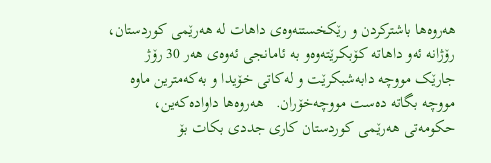هه‌روه‌ها باشترکردن و رێکخستنه‌وه‌ى داهات له‌ هه‌رێمى کوردستان، رۆژانه‌ ئه‌و داهاته‌ کۆبکرێته‌وه‌و به‌ ئامانجى ئه‌وه‌ى هه‌ر 30 رۆژ جارێک مووچه‌ دابه‌شبکرێت و له‌کاتى خۆیدا و به‌که‌مترین ماوه‌ مووچه‌ بگاته‌ ده‌ست مووچه‌خۆران.   هه‌روه‌ها داواده‌که‌ین، حکومه‌تى هه‌رێمى کوردستان کارى جددى بکات بۆ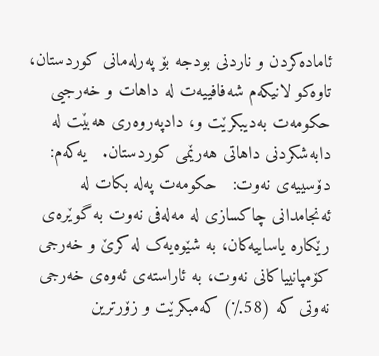ئاماده‌کردن و ناردنى بودجه‌ بۆ په‌رله‌مانى کوردستان، تاوه‌کو لانیکه‌م شه‌فافییه‌ت له‌ داهات و خه‌رجیى حکومه‌ت به‌دیبکرێت و، دادپه‌روه‌رى هه‌بێت له‌ دابه‌شکردنى داهاتى هه‌رێمى کوردستان.   یه‌که‌م: دۆسییه‌ى نه‌وت:   حکومه‌ت په‌له‌ بکات له‌ ئه‌نجامدانى چاکسازى له‌ مه‌له‌فى نه‌وت به‌ گوێره‌ى رێکاره‌ یاساییه‌کان، به‌ شێوه‌یه‌ک له‌ کرێ و خه‌رجى کۆمپانییاکانى نه‌وت، به‌ ئاراسته‌ى ئه‌وه‌ى خه‌رجى نه‌وتى که‌ (58٪) که‌مبکرێت و زۆرترین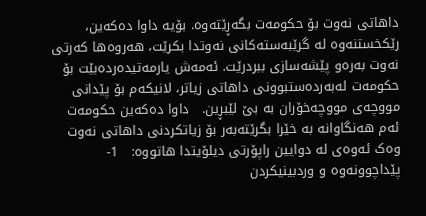داهاتى نه‌وت بۆ حکومه‌ت بگه‌ڕێته‌وه‌. بۆیه‌ داوا ده‌که‌ین، رێکخستنه‌وه‌ له‌ گرێبه‌سته‌کانى نه‌وتدا بکرێت، هه‌روه‌ها که‌رتى نه‌وت به‌ره‌و پێشه‌سازى ببردرێت. ئه‌مه‌ش یارمه‌تیده‌رده‌بێت بۆ حکومه‌ت له‌به‌رده‌ستبوونى داهاتى زیاتر، لانیکه‌م بۆ پێدانى مووچه‌ى مووچه‌خۆران به‌ بێ لێبڕین.   داوا ده‌که‌ین حکومه‌ت ئه‌م هه‌نگاوانه‌ به‌ خێرا بگرێته‌به‌ر بۆ زیاتکردنى داهاتى نه‌وت وه‌ک ئه‌وه‌ى له‌ دوایین راپۆرتى دیلۆیتدا هاتووه‌:   1- پێداچوونه‌وه‌ و وردبینیکردن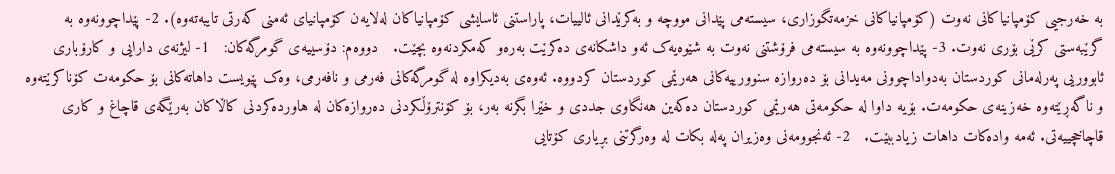به‌ خه‌رجیى کۆمپانیاکانى نه‌وت (کۆمپانیاکانى خزمه‌تگوزاری، سیسته‌مى پێدانى مووچه‌ و به‌کرێدانى ئالییات، پاراستنى ئاسایشى کۆمپانیاکان له‌لایه‌ن کۆمپانیاى ئه‌منى که‌رتى تایبه‌ته‌وه‌). 2- پێداچوونه‌وه‌ به‌ گرێبه‌ستى کرێى بۆرى نه‌وت. 3- پێداچوونه‌وه‌ به‌ سیسته‌مى فرۆشتنى نه‌وت به‌ شێوه‌یه‌ک ئه‌و داشکانه‌ى ده‌کرێت به‌ره‌و که‌مکردنه‌وه‌ بچێت.   دووه‌م: دۆسییه‌ى گومرگه‌کان:   1- لیژنه‌ى دارایى و کارۆبارى ئابووریى په‌رله‌مانى کوردستان به‌دواداچوونى مه‌یدانى بۆ ده‌روازه‌ سنوورییه‌کانى هه‌رێمى کوردستان کردووه‌. ئه‌وه‌ى به‌دیکراوه‌ له‌ گومرگه‌کانى فه‌رمى و نافه‌رمی، وه‌ک پێویست داهاته‌کانى بۆ حکومه‌ت کۆناکرێته‌وه‌ و ناگه‌ڕێته‌وه‌ خه‌زینه‌ى حکومه‌ت. بۆیه‌ داوا له‌ حکومه‌تى هه‌رێمى کوردستان ده‌که‌ین هه‌نگاوى جددى و خێرا بگرنه‌ به‌ر، بۆ کۆنترۆڵکردنى ده‌روازه‌کان له‌ هاورده‌کردنى کاڵاکان به‌رێگه‌ى قاچاغ و کارى قاچاخچییه‌تی. ئه‌مه‌ واده‌کات داهات زیادببێت.   2- ئه‌نجوومه‌نى وه‌زیران په‌له‌ بکات له‌ وه‌رگرتنى بڕیارى کۆتایى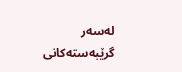له‌سه‌ر گرێبه‌سته‌کانى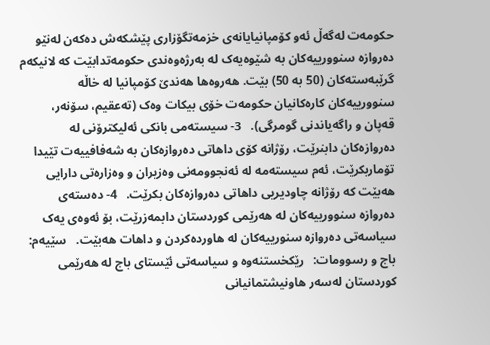حکومه‌ت له‌گه‌ڵ ئه‌و کۆمپانیایانه‌ى خزمه‌تگۆزارى پێشکه‌ش ده‌که‌ن له‌نێو ده‌روازه‌ سنوورییه‌کان به‌ شێوه‌یه‌ک له‌ به‌رژه‌وه‌ندى حکومه‌تدابێت که‌ لانیکه‌م گرێبه‌سته‌کان (50 به‌ 50) بێت. هه‌روه‌ها هه‌ندێ کۆمپانیا له‌ خاڵه‌ سنوورییه‌کان کاره‌کانیان حکومه‌ت خۆى بیکات وه‌ک (ته‌عقیم، سۆنه‌ر، قه‌پان و راگه‌یاندنى گومرگی).   3- سیسته‌مى بانکى ئه‌لیکترۆنى له‌ ده‌روازه‌کان دابنرێت، رۆژانه‌ کۆى داهاتى ده‌روازه‌کان به‌ شه‌فافییه‌ت تێیدا تۆماربکرێت، ئه‌م سیسته‌مه‌ له‌ ئه‌نجوومه‌نى وه‌زیران و وه‌زاره‌تى دارایى هه‌بێت که‌ رۆژانه‌ چاودیریى داهاتى ده‌روازه‌کان بکرێت.   4- ده‌سته‌ى ده‌روازه‌ سنوورییه‌کان له‌ هه‌رێمى کوردستان دابمه‌زرێت، بۆ ئه‌وه‌ى یه‌ک سیاسه‌تى ده‌روازه‌ سنورییه‌کان له‌ هاورده‌کردن و داهات هه‌بێت.   سێیه‌م: باج و رسوومات:   رێکخستنه‌وه‌ و سیاسه‌تى ئێستاى باج له‌ هه‌رێمى کوردستان له‌سه‌ر هاونیشتمانیانى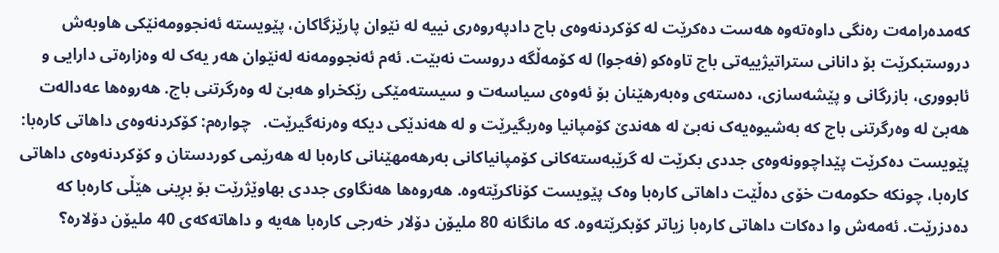که‌مده‌رامه‌ت ره‌نگى داوه‌ته‌وه‌ هه‌ست ده‌کرێت له‌ کۆکردنه‌وه‌ى باج دادپه‌روه‌رى نییه‌ له‌ نێوان پارێزگاکان، پێویسته‌ ئه‌نجوومه‌نێکى هاوبه‌ش دروستبکرێت بۆ دانانى ستراتیژییه‌تى باج تاوه‌کو (فه‌جوا) له‌ کۆمه‌ڵگه‌ دروست نه‌بێت. ئه‌م ئه‌نجوومه‌نه‌ له‌نێوان هه‌ر یه‌ک له‌ وه‌زاره‌تى دارایى و ئابووری، بازرگانى و پێشه‌سازی، ده‌سته‌ى وه‌به‌رهێنان بۆ ئه‌وه‌ى سیاسه‌ت و سیسته‌مێکى رێکخراو هه‌بێ له‌ وه‌رگرتنى باج. هه‌روه‌ها عه‌داله‌ت هه‌بێ له‌ وه‌رگرتنى باج که‌ به‌شیوه‌یه‌ک نه‌بێ له‌ هه‌ندێ کۆمپانیا وه‌ربگیرێت و له‌ هه‌ندێکى دیکه‌ وه‌رنه‌گیرێت.   چواره‌م: کۆکردنه‌وه‌ى داهاتى کاره‌با:   پێویست ده‌کرێت پێداچوونه‌وه‌ى جددى بکرێت له‌ گرێبه‌سته‌کانى کۆمپانیاکانى به‌رهه‌مهێنانى کاره‌با له‌ هه‌رێمى کوردستان و کۆکردنه‌وه‌ى داهاتى کاره‌با، چونکه‌ حکومه‌ت خۆى ده‌ڵێت داهاتى کاره‌با وه‌ک پێویست کۆناکرێته‌وه‌. هه‌روه‌ها هه‌نگاوى جددى بهاوێژرێت بۆ بڕینى هێڵى کاره‌با که‌ ده‌دزرێت. ئه‌مه‌ش وا ده‌کات داهاتى کاره‌با زیاتر کۆبکرێته‌وه‌. که‌ مانگانه‌ 80 ملیۆن دۆلار خه‌رجى کاره‌با هه‌یه‌ و داهاته‌که‌ى 40 ملیۆن دۆلاره‌؟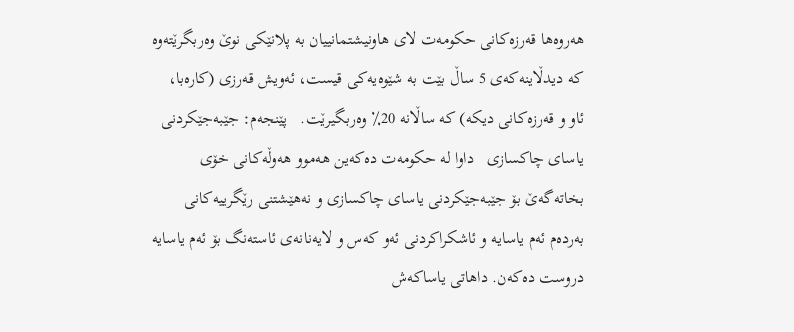هه‌روه‌ها قه‌رزه‌کانى حکومه‌ت لاى هاونیشتمانییان به‌ پلانێکى نوێ وه‌ربگرێته‌وه‌ که‌ دیدڵاینه‌که‌ى 5 ساڵ بێت به‌ شێوه‌یه‌کى قیست، ئه‌ویش قه‌رزى (کاره‌با، ئاو و قه‌رزه‌کانى دیکه‌) که‌ ساڵانه‌ 20٪ وه‌ربگیرێت.   پێنجه‌م: جێبه‌جێکردنى یاساى چاکسازی   داوا له‌ حکومه‌ت ده‌که‌ین هه‌موو هه‌وڵه‌کانى خۆى بخاته‌گه‌ێ‌ بۆ جێبه‌جێکردنى یاساى چاکسازى و نه‌هێشتنى رێگرییه‌کانى به‌رده‌م ئه‌م یاسایه‌ و ئاشکراکردنى ئه‌و که‌س و لایه‌نانه‌ى ئاسته‌نگ بۆ ئه‌م یاسایه‌ دروست ده‌که‌ن. داهاتى یاساکه‌ش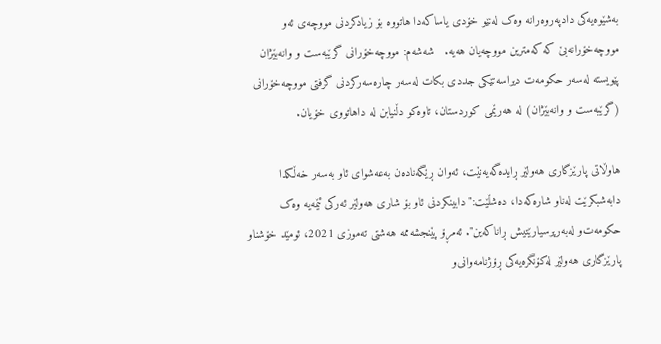به‌شێوه‌یه‌کى دادپه‌روه‌رانه‌ وه‌ک له‌نێو خۆدى یاساکه‌دا هاتووه‌ بۆ زیادکردنى مووچه‌ى ئه‌و مووچه‌خۆرانه‌بێ که‌ که‌مترین مووچه‌یان هه‌یه‌.   شه‌شه‌م: مووچه‌خۆرانى گرێبه‌ست و وانه‌بێژان   پێویسته‌ له‌سه‌ر حکومه‌ت دیراسه‌تێکى جددى بکات له‌سه‌ر چاره‌سه‌رکردنى گرفتى مووچه‌خۆرانى (گرێبه‌ست و وانه‌بێژان) له‌ هه‌رێمى کوردستان، تاوه‌کو دڵنیابن له‌ داهاتووى خۆیان.

هاوڵاتى ‌پارێزگارى هه‌ولێر ڕایده‌گه‌یه‌نێت، ئه‌وان ڕێگه‌ناده‌ن به‌عه‌شواى ئاو به‌سه‌ر خه‌ڵکدا دابه‌شبکرێت له‌ناو شاره‌که‌دا، ده‌شڵێت:"دابینکردنى ئاو بۆ شارى هه‌ولێر ئه‌رکى ئێمه‌یه‌ وه‌ک حکومه‌ت‌و له‌به‌رپرسیارێتیش ڕاناکه‌ین". ئه‌مڕۆ پێنجشه‌ممه‌ هه‌شتى ته‌موزى 2021، ئومێد خۆشناو پارێزگارى هه‌ولێر له‌کۆنگره‌یه‌کى ڕۆژنامه‌وانى‌و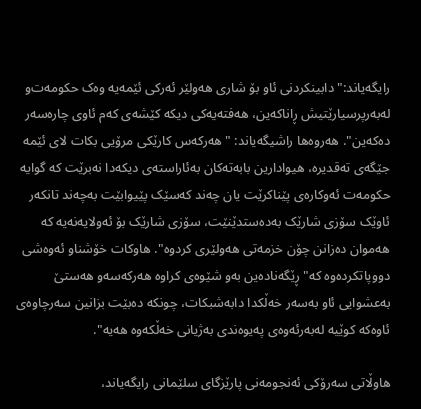رایگه‌یاند:"دابینکردنى ئاو بۆ شارى هه‌ولێر ئه‌رکى ئێمه‌یه‌ وه‌ک حکومه‌ت‌و له‌به‌رپرسیارێتیش ڕاناکه‌ین، هه‌فته‌یه‌کى دیکه‌ کێشه‌ى که‌م ئاوى چاره‌سه‌ر ده‌که‌ین". هه‌روه‌ها راشیگه‌یاند: "هه‌رکه‌س کارێکى مرۆیى بکات لاى ئێمه‌ جێگه‌ى ته‌قدیره‌، هیوادارین بابه‌ته‌کان به‌ئاراسته‌ى دیکه‌دا نه‌برێت که‌ گوایه‌ حکومه‌ت ئه‌وکاره‌ى پێناکرێت یان چه‌ند که‌سێک پێیوابێت به‌چه‌ند تانکه‌ر ئاوێک سۆزى شارێک به‌ده‌ستدێنێت، سۆزى شارێک بۆ ئه‌ولایه‌نه‌یه‌ که‌ هه‌موان ده‌زانن چۆن خزمه‌تى هه‌ولێرى کردوه‌". هاوکات خۆشناو ئه‌وه‌شى دووپاتکرده‌وه‌ که‌" ڕێگه‌ناده‌ین به‌و شێوه‌ى کراوه‌ هه‌رکه‌سه‌و هه‌ستێ به‌عشوایى ئاو به‌سه‌ر خه‌ڵکدا دابه‌شبکات، چونکه‌ ده‌بێت بزانین سه‌رچاوه‌ى ئاوه‌که‌ کوێیه‌ له‌به‌رئه‌وه‌ى په‌یوه‌ندى به‌ژیانى خه‌ڵکه‌وه‌ هه‌یه‌".

هاوڵاتى سه‌رۆکى ئه‌نجومه‌نى پارێزگاى سلێمانى رایگه‌یاند،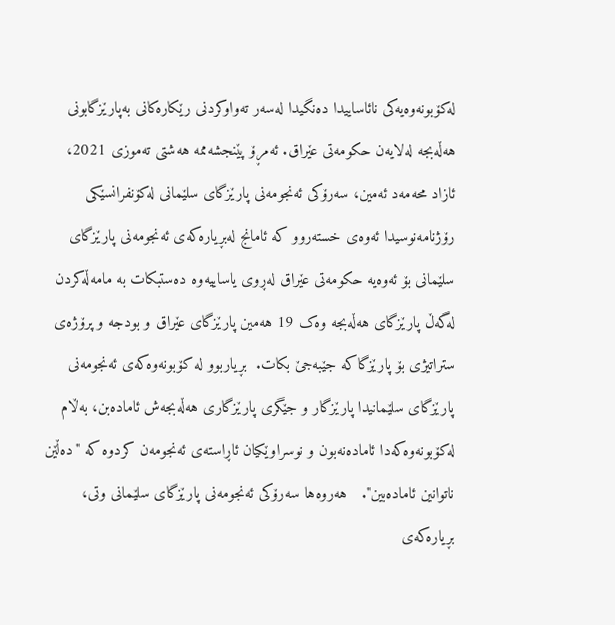له‌کۆبونه‌وه‌یه‌کى نائاساییدا ده‌نگیدا له‌سه‌ر ته‌واوکردنى رێکاره‌کانى به‌پارێزگابونى هه‌ڵه‌بجه‌ له‌لایه‌ن حکومه‌تى عێراق. ئه‌مڕۆ پێنجشه‌ممه‌ هه‌شتى ته‌موزى 2021، ئازاد محه‌مه‌د ئه‌مین، سه‌رۆکى ئه‌نجومه‌نى پارێزگاى سلێمانى له‌کۆنفرانسێکى رۆژنامه‌نوسیدا ئه‌وه‌ى خسته‌روو که‌ ئامانج له‌بڕیاره‌که‌ى ئه‌نجومه‌نى پارێزگاى سلێمانى بۆ ئه‌وه‌یه‌ حکومه‌تى عێراق له‌ڕوى یاساییه‌وه‌ ده‌ستبکات به‌ مامه‌ڵه‌کردن له‌گه‌ڵ پارێزگاى هه‌ڵه‌بجه‌ وه‌ک 19 هه‌مین پارێزگاى عێراق و بودجه‌ و پرۆژه‌ى ستراتیژى بۆ پارێزگاکه‌ جێبه‌جێ بکات.  بڕیاربوو له‌ کۆبونه‌وه‌که‌ى ئه‌نجومه‌نى پارێزگاى سلێمانیدا پارێزگار و جێگرى پارێزگارى هه‌ڵه‌بجه‌ش ئاماده‌بن، به‌ڵام له‌کۆبونه‌وه‌که‌دا ئاماده‌نه‌بون و نوسراوێکیان ئاڕاسته‌ى ئه‌نجومه‌ن کردوه‌ که‌ "ده‌ڵێن ناتوانین ئاماده‌بین".   هه‌روه‌ها سه‌رۆکى ئه‌نجومه‌نى پارێزگاى سلێمانى وتی، بڕیاره‌که‌ى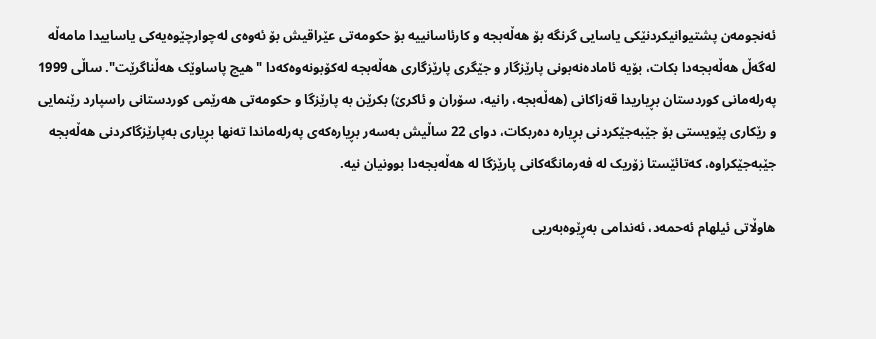ئه‌نجومه‌ن پشتیوانیکردنێکى یاسایى گرنگه‌ بۆ هه‌ڵه‌بجه‌ و کارئاسانییه‌ بۆ حکومه‌تى عێراقیش بۆ ئه‌وه‌ى له‌چوارچێوه‌یه‌کى یاساییدا مامه‌ڵه‌ له‌گه‌ڵ هه‌ڵه‌بجه‌دا بکات، بۆیه‌ ئاماده‌نه‌بونى پارێزگار و جێگرى پارێزگارى هه‌ڵه‌بجه‌ له‌کۆبونه‌وه‌که‌دا "هیچ پاساوێک هه‌ڵناگرێت". ساڵى 1999 په‌رله‌مانى کوردستان بڕیاریدا قه‌زاکانى (هه‌ڵه‌بجه‌، رانیه‌، سۆران و ئاکرێ) بکرێن به‌ پارێزگا و حکومه‌تى هه‌رێمى کوردستانى راسپارد رێنمایى و رێکارى پێویستى بۆ جێبه‌جێکردنى بڕیاره‌ ده‌ربکات، دواى 22 ساڵیش به‌سه‌ر بڕیاره‌که‌ى په‌رله‌ماندا ته‌نها بڕیارى به‌پارێزگاکردنى هه‌ڵه‌بجه‌ جێبه‌جێکراوه‌، که‌تائێستا زۆریک له‌ فه‌رمانگه‌کانى پارێزگا له‌ هه‌ڵه‌بجه‌دا بوونیان نیه‌.

هاوڵاتى ‌ئیلهام ئه‌حمه‌د، ئه‌ندامى به‌ڕێوه‌به‌ریى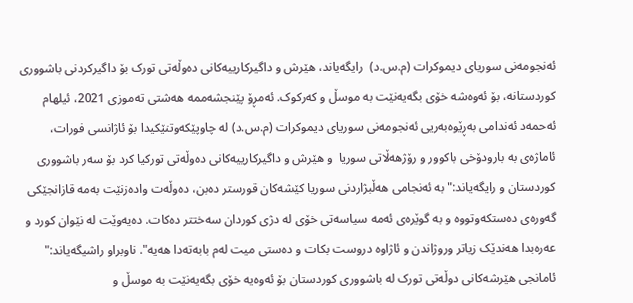ئه‌نجومه‌نى سوریاى دیموکرات (م.س.د)  رایگه‌یاند، هێرش و داگیرکارییه‌کانى ده‌وڵه‌تى تورک بۆ داگیرکردنى باشوورى کوردستانه‌، بۆ ئه‌وه‌شه‌ خۆى بگه‌یه‌نێت به‌ موسڵ و که‌رکوک. ئه‌مڕۆ پێنجشه‌ممه‌ هه‌شتى ته‌موزى 2021، ئیلهام ئه‌حمه‌د ئه‌ندامى به‌ڕێوه‌به‌ریى ئه‌نجومه‌نى سوریاى دیموکرات (م.س.د) له‌ چاوپێکه‌وتنێکیدا بۆ ئاژانسى فورات، ئاماژه‌ى به‌ بارودۆخى باکوور و رۆژهه‌ڵاتى سوریا  و هێرش و داگیرکارییه‌کانى ده‌وڵه‌تى تورکیا کرد بۆ سه‌ر باشوورى کوردستان و رایگه‌یاند:" به‌ ئه‌نجامى هه‌ڵبژاردنى سوریا کێشه‌کان قورستر ده‌بن، ده‌وڵه‌ت واده‌زنێت به‌مه‌ قازانجێکى گه‌وره‌ى ده‌ستکه‌وتووه‌ و به‌ گوێره‌ى ئه‌مه‌ سیاسه‌تى خۆى له‌ دژى کوردان سه‌ختتر ده‌کات. ده‌یه‌وێت له‌ نێوان کورد و عه‌ره‌بدا هه‌ندێک زیاتر وروژاندن و ئاژاوه‌ دروست بکات و ده‌ستى میت له‌م بابه‌ته‌دا هه‌یه‌". ناوبراو راشیگه‌یاند:" ئامانجى هێرشه‌کانى دوڵه‌تى تورک له‌ باشوورى کوردستان بۆ ئه‌وه‌یه‌ خۆى بگه‌یه‌نێت به‌ موسڵ و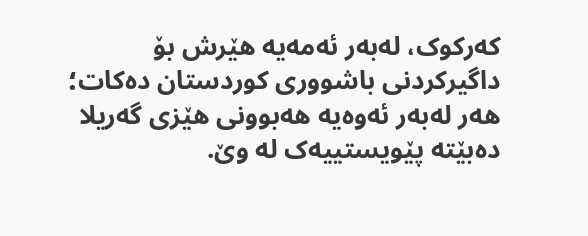که‌رکوک، له‌به‌ر ئه‌مه‌یه‌ هێرش بۆ داگیرکردنى باشوورى کوردستان ده‌کات؛ هه‌ر له‌به‌ر ئه‌وه‌یه‌ هه‌بوونى هێزى گه‌ریلا ده‌بێته‌ پێویستییه‌ک له‌ وێ.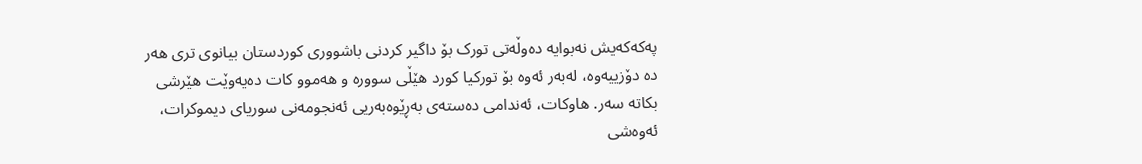په‌که‌که‌یش نه‌بوایه‌ ده‌وڵه‌تى تورک بۆ داگیر کردنى باشوورى کوردستان بیانوى ترى هه‌ر ده‌ دۆزییه‌وه‌، له‌به‌ر ئه‌وه‌ بۆ تورکیا کورد هێڵى سووره‌ و هه‌موو کات ده‌یه‌وێت هێرشى بکاته‌ سه‌ر. هاوکات، ئه‌ندامى ده‌سته‌ى به‌ڕێوه‌به‌ریى ئه‌نجومه‌نى سوریاى دیموکرات، ئه‌وه‌شى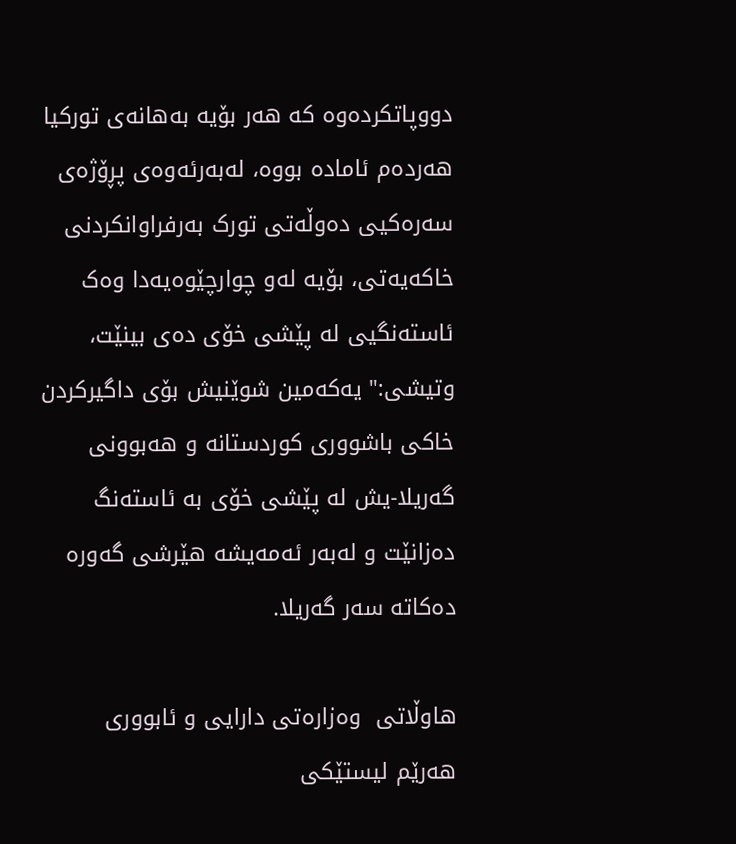دووپاتکرده‌وه‌ که‌ هه‌ر بۆیه‌ به‌هانه‌ى تورکیا هه‌رده‌م ئاماده‌ بووه‌، له‌به‌رئه‌وه‌ى پڕۆژه‌ى سه‌ره‌کیى ده‌وڵه‌تى تورک به‌رفراوانکردنى خاکه‌یه‌تی، بۆیه‌ له‌و چوارچێوه‌یه‌دا وه‌ک ئاسته‌نگیى له‌ پێشى خۆى ده‌ى بینێت، وتیشى:" یه‌که‌مین شوێنیش بۆى داگیرکردن خاکى باشوورى کوردستانه‌ و هه‌بوونى گه‌ریلا-یش له‌ پێشى خۆى به‌ ئاسته‌نگ ده‌زانێت و له‌به‌ر ئه‌مه‌یشه‌ هێرشى گه‌وره‌ ده‌کاته‌ سه‌ر گه‌ریلا.

هاوڵاتى ‌ وه‌زاره‌تى دارایى و ئابوورى هه‌رێم لیستێکى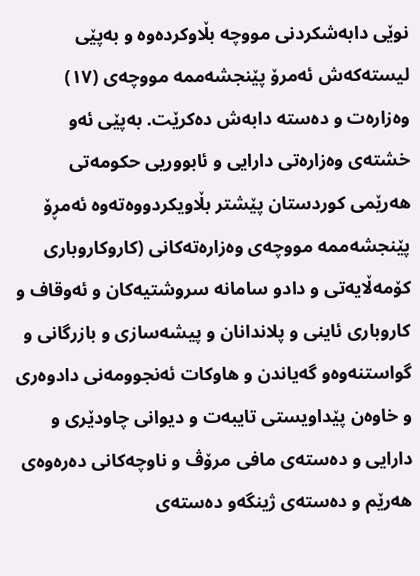نوێى دابه‌شکردنى مووچه‌ بڵاوکرده‌وه‌ و به‌پێى لیسته‌که‌ش ئه‌مرۆ پێنجشه‌ممه‌ مووچه‌ى (١٧) وه‌زاره‌ت و ده‌سته‌ دابه‌ش ده‌کرێت. به‌پێى ئه‌و خشته‌ى وه‌زاره‌تى دارایى و ئابووریى حکومه‌تى هه‌رێمى کوردستان پێشتر بڵاویکردووه‌ته‌وه‌ ئه‌مڕۆ پێنجشه‌ممه‌ مووچه‌ى وه‌زاره‌ته‌کانى (کاروکاروبارى کۆمه‌ڵایه‌تى و دادو سامانه‌ سروشتیه‌کان و ئه‌وقاف و کاروبارى ئاینى و پلاندانان و پیشه‌سازى و بازرگانى و گواستنه‌وه‌و گه‌یاندن و هاوکات ئه‌نجوومه‌نى دادوه‌رى و خاوه‌ن پێداویستى تایبه‌ت و دیوانى چاودێرى و دارایى و ده‌سته‌ى مافى مرۆڤ و ناوچه‌کانى ده‌ره‌وه‌ى هه‌رێم و ده‌سته‌ى ژینگه‌و ده‌سته‌ى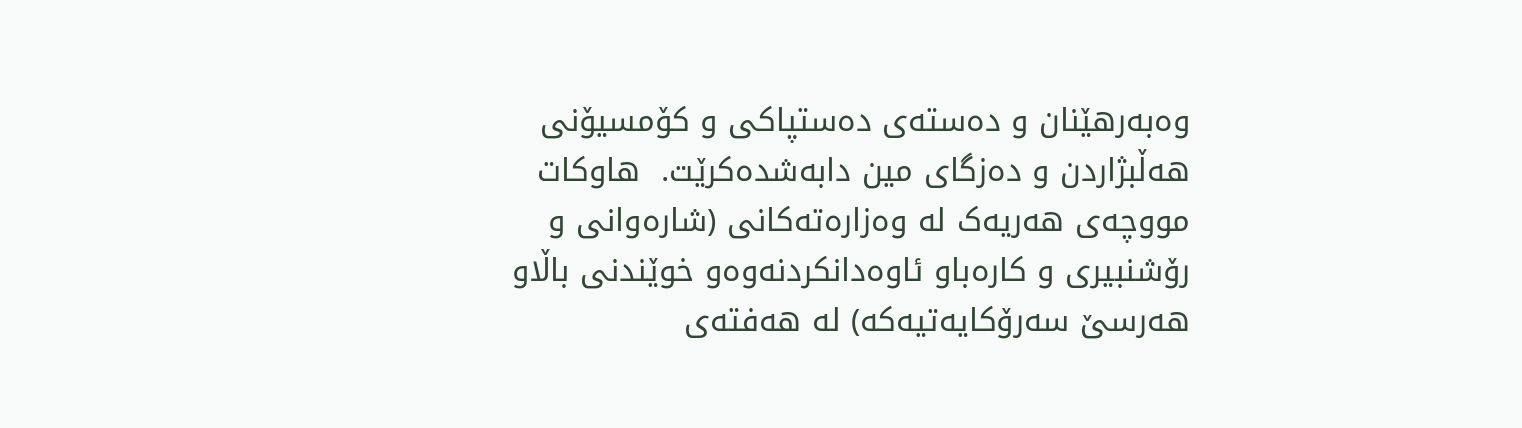وه‌به‌رهێنان و ده‌سته‌ى ده‌ستپاکى و کۆمسیۆنى هه‌ڵبژاردن و ده‌زگاى مین دابه‌شده‌کرێت.  هاوکات مووچه‌ى هه‌ریه‌ک له‌ وه‌زاره‌ته‌کانى (شاره‌وانى و رۆشنبیرى و کاره‌باو ئاوه‌دانکردنه‌وه‌و خوێندنى باڵاو هه‌رسێ سه‌رۆکایه‌تیه‌که‌) له‌ هه‌فته‌ى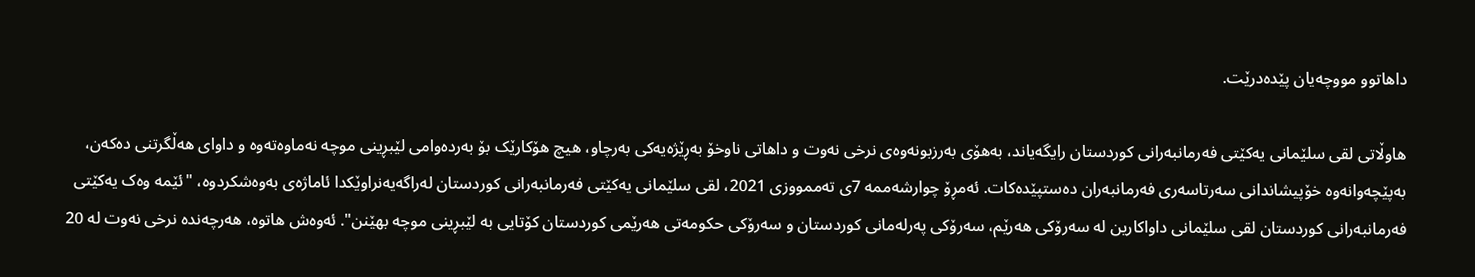داهاتوو مووچه‌یان پێده‌درێت.

هاوڵاتى لقی سلێمانی یەکێتی فەرمانبەرانی کوردستان رایگەیاند، بەهۆی بەرزبونەوەی نرخی نەوت و داهاتی ناوخۆ بەڕێژەیەکی بەرچاو، هیچ هۆکارێک بۆ بەردەوامی لێبڕینی موچە نەماوەتەوە و داوای هەڵگرتنی دەکەن، بەپێچەوانەوە خۆپیشاندانی سەرتاسەری فەرمانبەران دەستپێدەکات. ئەمڕۆ چوارشەممە 7ی ته‌ممووزی 2021، لقی سلێمانی یەکێتی فەرمانبەرانی کوردستان لەراگەیەنراوێکدا ئاماژەی بەوەشکردوە، "ئێمە وەک یەکێتی فەرمانبەرانی کوردستان لقی سلێمانی داواکارین لە سەرۆکی هەرێم، سەرۆکی پەرلەمانی کوردستان و سەرۆکی حکومەتی هەرێمی کوردستان کۆتایی بە لێبڕینی موچە بهێنن". ئەوەش هاتوە، هەرچەندە نرخی نەوت لە 20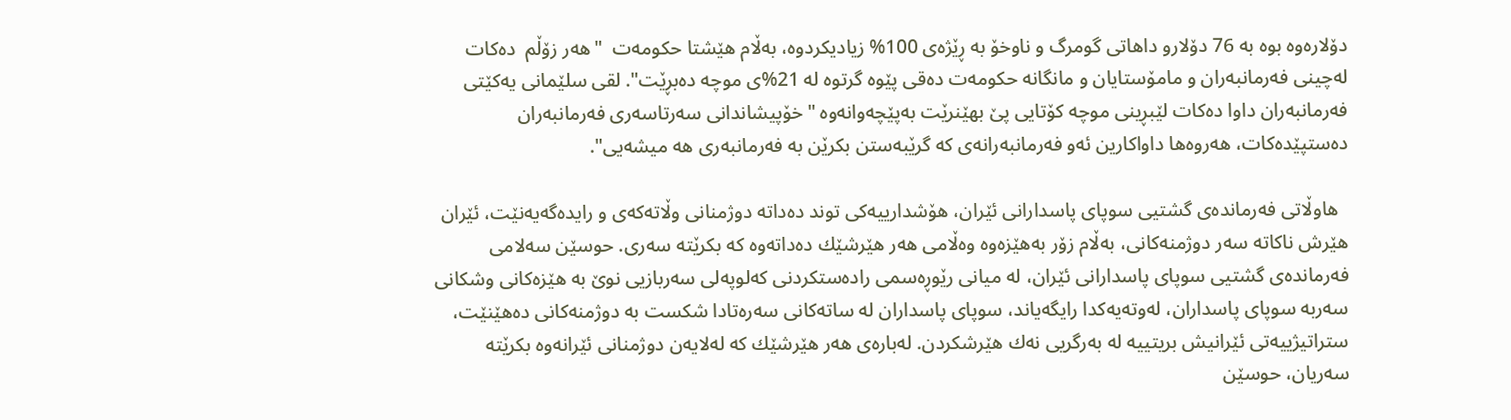دۆلارەوە بوە بە 76 دۆلارو داهاتی گومرگ و ناوخۆ بە ڕێژەی 100% زیادیکردوە، بەڵام هێشتا حکومەت  "هەر زۆڵم  دەکات لەچینی فەرمانبەران و مامۆستایان و مانگانە حکومەت دەقی پێوە گرتوە لە 21%ی موچە دەبڕێت". لقی سلێمانی یەکێتی فەرمانبەران داوا دەکات لێبڕینی موچە کۆتایی پێ بهێنرێت بەپێچەوانەوە "خۆپیشاندانی سەرتاسەری فەرمانبەران دەستپێدەکات، هەروەها داواکارین ئەو فەرمانبەرانەی کە گرێبەستن بکرێن بە فەرمانبەری هه میشەیی".

  هاوڵاتى فەرماندەی گشتیی سوپای پاسدارانی ئێران، هۆشدارییەكی توند دەداتە دوژمنانی وڵاتەكەی و رایدەگەیەنێت، ئێران هێرش ناكاتە سەر دوژمنەكانی، بەڵام زۆر بەهێزەوە وەڵامی هەر هێرشێك دەداتەوە كە بكرێتە سەری. حوسێن سەلامی فەرماندەی گشتیی سوپای پاسدارانی ئێران، لە میانی رێوڕەسمی رادەستكردنی كەلوپەلی سەربازیی نوێ بە هێزەكانی وشكانی سەربە سوپای پاسداران، لەوتەیەكدا رایگەیاند، سوپای پاسداران لە ساتەكانی سەرەتادا شكست بە دوژمنەكانی دەهێنێت، ستراتیژییەتی ئێرانیش بریتییە لە بەرگریی نەك هێرشكردن. لەبارەی هەر هێرشێك كە لەلایەن دوژمنانی ئێرانەوە بكرێتە سەریان، حوسێن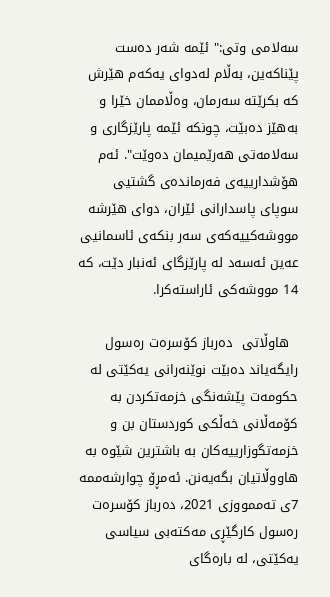سەلامی وتی:" ئێمە شەر دەست پێناكەین، بەڵام لەدوای یەكەم هێرش كە بكرێتە سەرمان، وەڵاممان خێرا و بەهێز دەبێت، چونكە ئێمە پارێزگاری و سەلامەتی هەرێمیمان دەوێت". ئەم هۆشدارییەی فەرماندەی گشتیی سوپای پاسدارانی ئێران، دوای هێرشە مووشەكییەكەی سەر بنكەی ئاسمانیی عەین ئەسەد لە پارێزگای ئەنبار دێت، كە 14 مووشەكی ئاراستەكرا.

  هاوڵاتى  دەرباز كۆسرەت رەسول رایگەیاند دەبێت نوێنەرانی یەكێتی لە حكومەت پێشەنگی خزمەتكردن بە كۆمەڵانی خەڵكی كوردستان بن و خزمەتگوزارییەكان بە باشترین شێوە بە هاووڵاتیان بگەیەنن. ئەمڕۆ چوارشەممە 7ی ته‌ممووزی 2021، دەرباز كۆسرەت رەسول كارگێڕی مەكتەبی سیاسی یەكێتی، لە بارەگای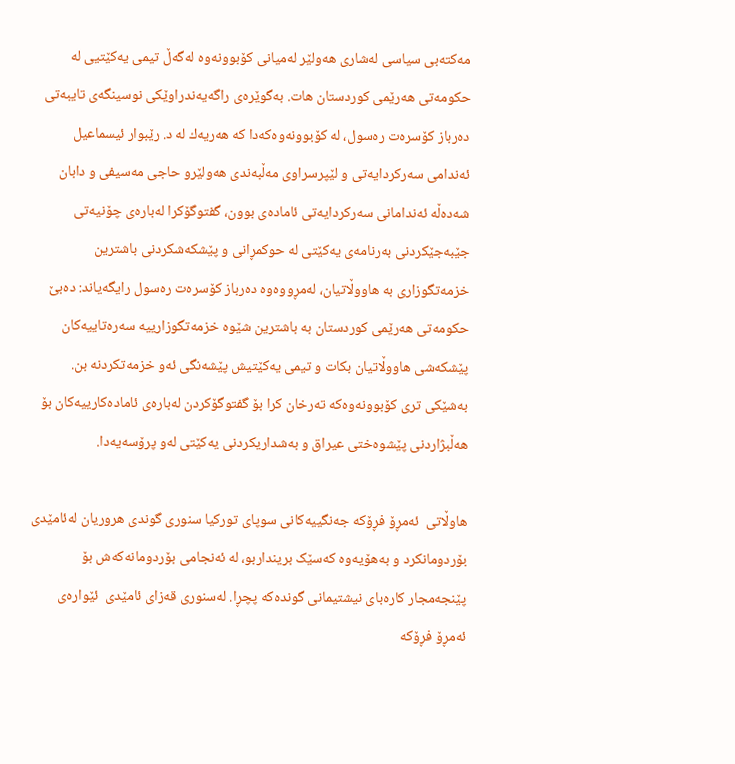مەكتەبی سیاسی لەشاری هەولێر لەمیانی كۆبوونەوە لەگەڵ تیمی یەكێتیی لە حكومەتی هەرێمی كوردستان هات. بەگوێرەی راگەیەندراوێكی نوسینگەی تایبەتی دەرباز كۆسرەت رەسول، لە كۆبوونەوەكەدا كە هەریەك لە د. رێبوار ئیسماعیل ئەندامی سەركردایەتی و لێپرسراوی مەڵبەندی هەولێرو حاجی مەسیفی و دابان شەدەڵە ئەندامانی سەركردایەتی ئامادەی بوون، گفتوگۆكرا لەبارەی چۆنیەتی جێبەجێكردنی بەرنامەی یەكێتی لە حوكمڕانی و پێشكەشكردنی باشترین خزمەتگوزاری بە هاووڵاتیان، لەمڕووەوە دەرباز كۆسرەت رەسول رایگەیاند: دەبێ حكومەتی هەرێمی كوردستان بە باشترین شێوە خزمەتگوزارییە سەرەتاییەكان پێشكەشی هاووڵاتیان بكات و تیمی یەكێتیش پێشەنگی ئەو خزمەتكردنە بن. بەشێكی تری كۆبوونەوەكە تەرخان كرا بۆ گفتوگۆكردن لەبارەی ئامادەكارییەكان بۆ هەڵبژاردنی پێشوەختی عیراق و بەشداریكردنی یەكێتی لەو پرۆسەیەدا.

هاوڵاتى  ئەمڕۆ فڕۆکە جەنگییەکانی سوپای تورکیا سنوری گوندی هروریان لەئامێدی بۆردومانکرد و بەهۆیەوە کەسێک برینداربو، لە ئەنجامی بۆردومانەکەش بۆ پێنجەمجار کارەبای نیشتیمانی گوندەکە پچڕا. لەسنوری قەزای ئامێدی  ئێوارەی ئەمڕۆ فڕۆکە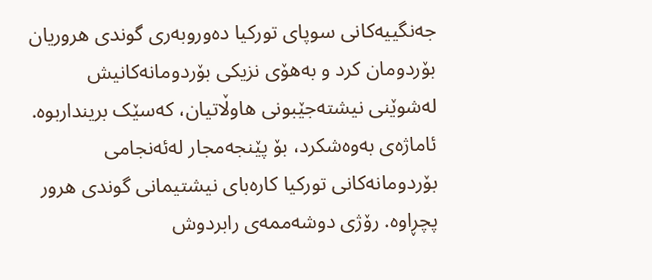جەنگییەکانی سوپای تورکیا دەوروبەری گوندی هروریان بۆردومان کرد و بەهۆی نزیکی بۆردومانەکانیش لەشوێنی نیشتەجێبونی هاوڵاتیان، کەسێک برینداربوە. ئاماژەی بەوەشکرد، بۆ پێنجەمجار لەئەنجامی بۆردومانەکانی تورکیا کارەبای نیشتیمانی گوندی هرور پچڕاوە. رۆژی دوشەممەی رابردوش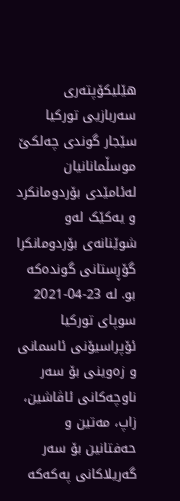هێلیکۆپتەری سەربازیی تورکیا سێجار گوندی چەلکێ موسڵمانانیان لەئامێدی بۆردومانکرد و یەکێک لەو شوێنانەی بۆردومانکرا گۆڕستانی گوندەکە بو. لە 23-04-2021 سوپای تورکیا ئۆپراسیۆنی ئاسمانی و زەوینی بۆ سەر ناوچەکانی ئاڤاشین، زاپ، مەتین و حەفتانین بۆ سەر گەریلاکانی پەکەکە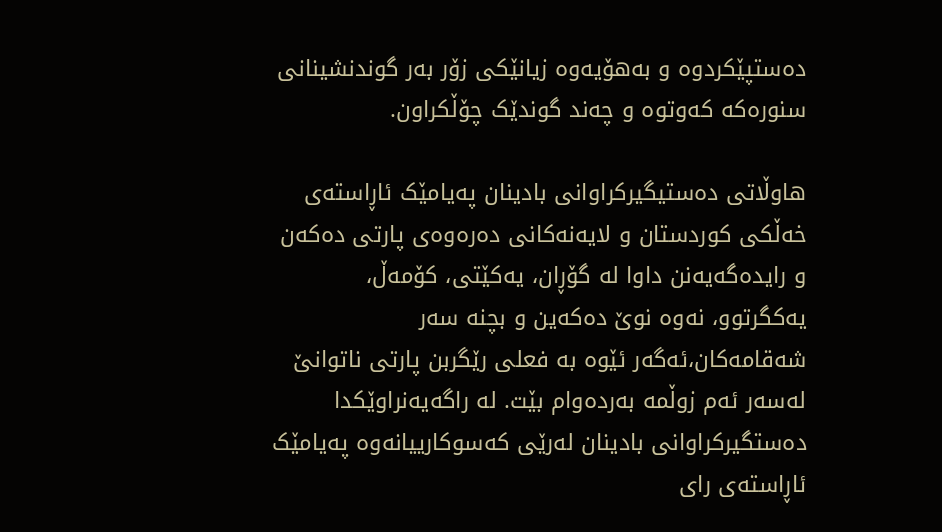دەستپێکردوە و بەهۆیەوە زیانێکی زۆر بەر گوندنشینانی سنورەکە کەوتوە و چەند گوندێک چۆڵکراون.

هاوڵاتى دەستیگیرکراوانى بادینان پەیامێک ئاڕاستەى خەڵکى کوردستان و لایەنەکانى دەرەوەى پارتى دەکەن و رایدەگەیەنن داوا لە گۆڕان، یەکێتی، کۆمەڵ، یەکگرتوو، نەوە نوێ دەکەین و بچنە سەر شەقامەکان،ئەگەر ئێوە بە فعلی رێگربن پارتی ناتوانێ لەسەر ئەم زوڵمە بەردەوام بێت. لە راگەیەنراوێکدا دەستگیرکراوانى بادینان لەرێی کەسوکارییانەوە پەیامێک ئاڕاستەى رای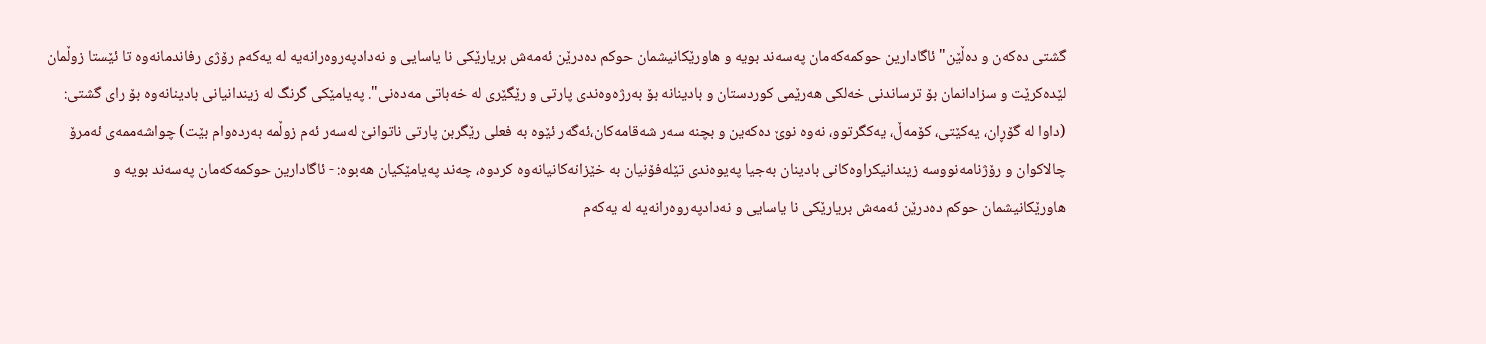گشتى دەکەن و دەڵێن" ئاگادارین حوکمەکەمان پەسەند بویە و ھاورێکانیشمان حوکم دەدرێن ئەمەش بریارێکی نا یاسایی و نەدادپەروەرانەیە لە یەکەم رۆژی رفاندمانەوە تا ئێستا زوڵمان لێدەکرێت و سزادانمان بۆ ترساندنی خەلکی ھەرێمی کوردستان و بادینانە بۆ بەرژەوەندی پارتی و رێگێری لە خەباتی مەدەنی". پەیامێکی گرنگ لە زیندانیانی بادینانەوە بۆ رای گشتی: (داوا لە گۆڕان، یەکێتی، کۆمەڵ، یەکگرتوو، نەوە نوێ دەکەین و بچنە سەر شەقامەکان،ئەگەر ئێوە بە فعلی رێگربن پارتی ناتوانێ لەسەر ئەم زوڵمە بەردەوام بێت) چواشەممەی ئەمرۆ چالاکوان و رۆژنامەنووسە زیندانیکراوەکانی بادینان بەجیا پەیوەندی تێلەفۆنیان بە خێزانەکانیانەوە کردوە، چەند پەیامێکیان ھەبوە: - ئاگادارین حوکمەکەمان پەسەند بویە و ھاورێکانیشمان حوکم دەدرێن ئەمەش بریارێکی نا یاسایی و نەدادپەروەرانەیە لە یەکەم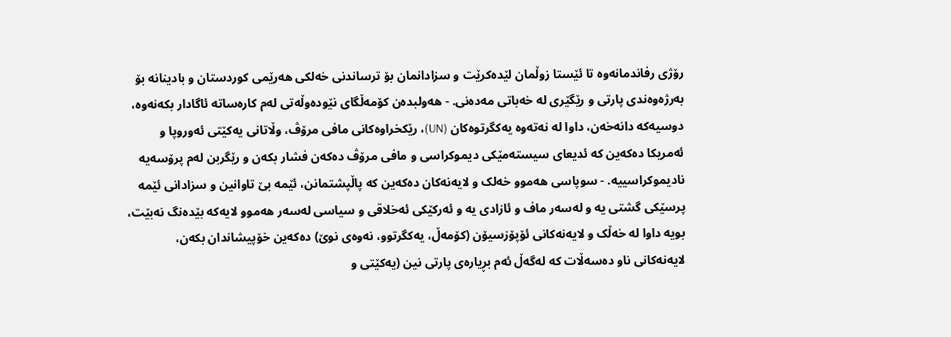رۆژی رفاندمانەوە تا ئێستا زوڵمان لێدەکرێت و سزادانمان بۆ ترساندنی خەلکی ھەرێمی کوردستان و بادینانە بۆ بەرژەوەندی پارتی و رێگێری لە خەباتی مەدەنی. - ھەولبدەن کۆمەڵگای نێودەوڵەتی لەم کارەساتە ئاگادار بکەنەوە، دوسیەکە دانەخەن، داوا لە نەتەوە یەکگرتوەکان (UN)، رێکخراوەکانی مافی مرۆڤ، وڵاتانی یەکێتی ئەوروپا و ئەمریکا دەکەین کە ئدیعای سیستەمێکی دیموکراسی و مافی مرۆڤ دەکەن فشار بکەن و رێگربن لەم پرۆسەیە نادیموکراسییە. - سوپاسی ھەموو خەلک و لایەنەکان دەکەین کە پاڵپشتمانن، ئێمە بێ تاوانین و سزادانی ئێمە پرسێکی گشتی یە و لەسەر ماف و ئازادی یە و ئەرکێکی ئەخلاقی و سیاسی لەسەر ھەموو لایەکە بێدەنگ نەبێت، بویە داوا لە خەڵک و لایەنەکانی ئۆپۆزسیۆن (کۆمەڵ، یەکگرتوو، نەوەی نوێ) دەکەین خۆپیشاندان بکەن، لایەنەکانی ناو دەسەڵات کە لەگەڵ ئەم بڕیارەی پارتی نین (یەکێتی و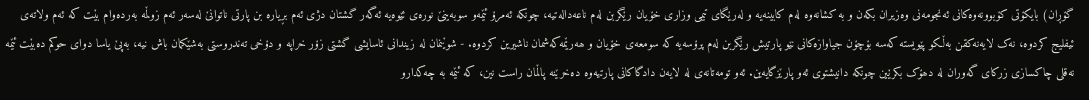گۆڕان) بایکۆتی کۆبوونەوەکانی ئەنجومەنی وەزیران بکەن و بە کشانەوە لەم کابینەیە و لەرێگای تیمی وزاری خۆیان رێگربن لەم ناعەدالەتیە، چونکە ئەمرۆ ئێمەو سوبەینێ نورەی ئێوەیە ئەگەر گشتان دژی ئەم بڕیارە بن پارتی ناتوانێ لەسەر ئەم زوڵمە بەردەوام بێت کە ئەم ولاتەی ئیفلیج کردوە، نەک لایەنەکقن بەڵکو پێویستە کەسە بۆچۆن جیاوازەکانی نێو پارتیش رێگربن لەم پرۆسەیە کە سومعەی خۆیان و ھەرێمەکەشمان ناشیرین کردوە. - شوێنمان لە زیندانی ئاسایشی گشتی زۆر خراپە و دۆخی تەندروستی بەشێکمان باش نیە، بەپێ یاسا دوای حوکم دەبێت ئێمە نەقلی چاکسازی زرکای گەوران لە دھۆک بکرێین چونکە دانیشتوی ئەو پارێزگایەین. ئەو تومەتانەی لە لایەن دادگاکانی پارتیەوە دەخرێنە پاڵمان راست نین، کە ئێمە بە چەکدارو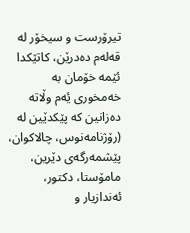تیرۆرست و سیخۆر لە قەلەم دەدرێن، کاتێکدا ئێمە خۆمان بە خەمخوری یٔەم وڵاتە دەزانین کە پێکدێین لە (رۆژنامەنوس، چالاکوان، پێشمەرگەی دێرین، مامۆستا، دکتور، ئەندازیار و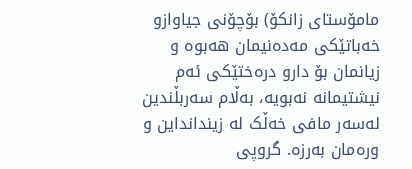مامۆستای زانکۆ) بۆچۆنی جیاوازو خەباتێکی مەدەنیمان ھەبوە و زیانمان بۆ دارو درەختێکی ئەم نیشتیمانە نەبویە، بەڵام سەربڵندین لەسەر مافی خەڵک لە زیندانداین و ورەمان بەرزە. گروپی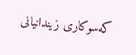کەسوکاری زیندانیانی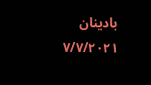بادینان ٧/٧/٢٠٢١